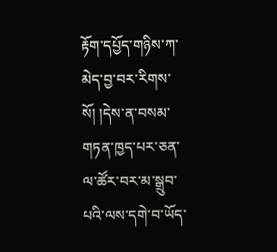རྟོག་དཔྱོད་གཉིས་ཀ་མེད་བྱ་བར་རིགས་སོ། །དེས་ན་བསམ་གཏན་ཁྱད་པར་ཅན་ལ་ཚོར་བར་མ་སྒྲུབ་པའི་ལས་དགེ་བ་ཡོད་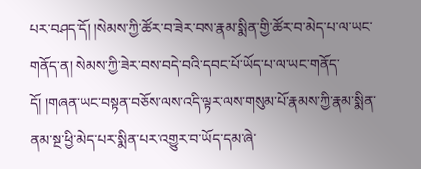པར་བཤད་དོ། །སེམས་ཀྱི་ཚོར་བ་ཟེར་བས་རྣམ་སྨིན་གྱི་ཚོར་བ་མེད་པ་ལ་ཡང་གནོད་ན། སེམས་ཀྱི་ཟེར་བས་བདེ་བའི་དབང་པོ་ཡོད་པ་ལ་ཡང་གནོད་དོ། །གཞན་ཡང་བསྟན་བཅོས་ལས་འདི་ལྟར་ལས་གསུམ་པོ་རྣམས་ཀྱི་རྣམ་སྨིན་ནམ་སྔ་ཕྱི་མེད་པར་སྨིན་པར་འགྱུར་བ་ཡོད་དམ་ཞེ་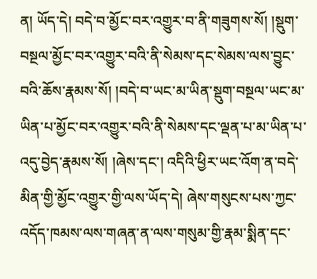ན། ཡོད་དེ། བདེ་བ་མྱོང་བར་འགྱུར་བ་ནི་གཟུགས་སོ། །སྡུག་བསྔལ་མྱོང་བར་འགྱུར་བའི་ནི་སེམས་དང་སེམས་ལས་བྱུང་བའི་ཆོས་རྣམས་སོ། །བདེ་བ་ཡང་མ་ཡིན་སྡུག་བསྔལ་ཡང་མ་ཡིན་པ་མྱོང་བར་འགྱུར་བའི་ནི་སེམས་དང་ལྡན་པ་མ་ཡིན་པ་འདུ་བྱེད་རྣམས་སོ། །ཞེས་དང་། འདིའི་ཕྱིར་ཡང་འོག་ན་བདེ་མིན་གྱི་མྱོང་འགྱུར་གྱི་ལས་ཡོད་དེ། ཞེས་གསུངས་པས་ཀྱང་འདོད་ཁམས་ལས་གཞན་ན་ལས་གསུམ་གྱི་རྣམ་སྨིན་དང་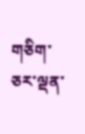གཅིག་ཅར་ལྡན་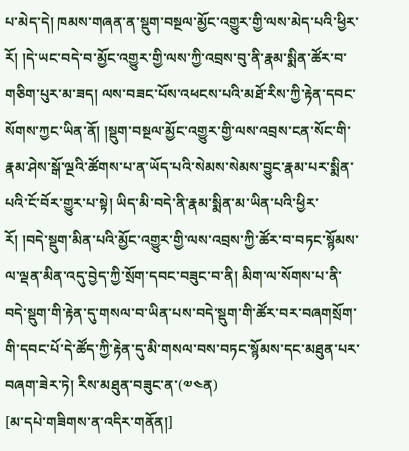པ་མེད་དེ། ཁམས་གཞན་ན་སྡུག་བསྔལ་མྱོང་འགྱུར་གྱི་ལས་མེད་པའི་ཕྱིར་རོ། །དེ་ཡང་བདེ་བ་མྱོང་འགྱུར་གྱི་ལས་ཀྱི་འབྲས་བུ་ནི་རྣམ་སྨིན་ཚོར་བ་གཅིག་པུར་མ་ཟད། ལས་བཟང་པོས་འཕངས་པའི་མཐོ་རིས་ཀྱི་རྟེན་དབང་སོགས་ཀྱང་ཡིན་ནོ། །སྡུག་བསྔལ་མྱོང་འགྱུར་གྱི་ལས་འབྲས་ངན་སོང་གི་རྣམ་ཤེས་སྒོ་ལྔའི་ཚོགས་པ་ན་ཡོད་པའི་སེམས་སེམས་བྱུང་རྣམ་པར་སྨིན་པའི་ངོ་བོར་གྱུར་པ་སྟེ། ཡིད་མི་བདེ་ནི་རྣམ་སྨིན་མ་ཡིན་པའི་ཕྱིར་རོ། །བདེ་སྡུག་མིན་པའི་མྱོང་འགྱུར་གྱི་ལས་འབྲས་ཀྱི་ཚོར་བ་བཏང་སྙོམས་ལ་ལྡན་མིན་འདུ་བྱེད་ཀྱི་སྲོག་དབང་བཟུང་བ་ནི། མིག་ལ་སོགས་པ་ནི་བདེ་སྡུག་གི་རྟེན་དུ་གསལ་བ་ཡིན་པས་བདེ་སྡུག་གི་ཚོར་བར་བཞགསྲོག་གི་དབང་པོ་དེ་ཚོད་ཀྱི་རྟེན་དུ་མི་གསལ་བས་བཏང་སྙོམས་དང་མཐུན་པར་བཞག་ཟེར་ཏེ། རིས་མཐུན་བཟུང་ན་(༧༤ན)
[མ་དཔེ་གཟིགས་ན་འདིར་གནོན།]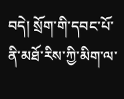བདེ། སྲོག་གི་དབང་པོ་ནི་མཐོ་རིས་ཀྱི་མིག་ལ་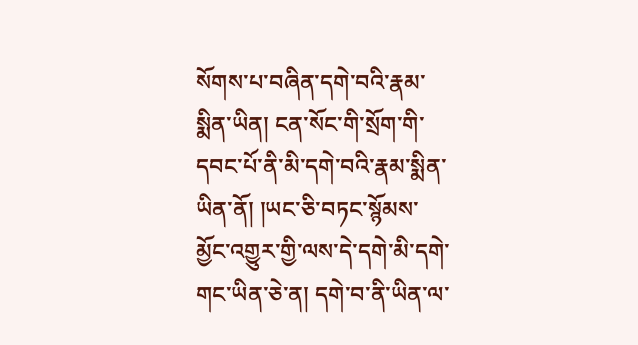སོགས་པ་བཞིན་དགེ་བའི་རྣམ་སྨིན་ཡིན། ངན་སོང་གི་སྲོག་གི་དབང་པོ་ནི་མི་དགེ་བའི་རྣམ་སྨིན་ཡིན་ནོ། །ཡང་ཅི་བཏང་སྙོམས་མྱོང་འགྱུར་གྱི་ལས་དེ་དགེ་མི་དགེ་གང་ཡིན་ཅེ་ན། དགེ་བ་ནི་ཡིན་ལ་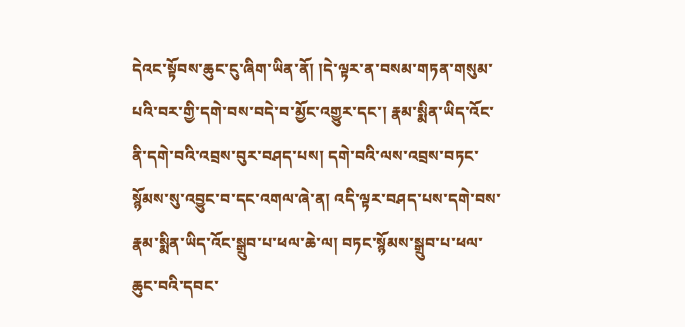དེའང་སྟོབས་ཆུང་ངུ་ཞིག་ཡིན་ནོ། །དེ་ལྟར་ན་བསམ་གཏན་གསུམ་པའི་བར་གྱི་དགེ་བས་བདེ་བ་མྱོང་འགྱུར་དང་། རྣམ་སྨིན་ཡིད་འོང་ནི་དགེ་བའི་འབྲས་བུར་བཤད་པས། དགེ་བའི་ལས་འབྲས་བཏང་སྙོམས་སུ་འབྱུང་བ་དང་འགལ་ཞེ་ན། འདི་ལྟར་བཤད་པས་དགེ་བས་རྣམ་སྨིན་ཡིད་འོང་སྒྲུབ་པ་ཕལ་ཆེ་ལ། བཏང་སྙོམས་སྒྲུབ་པ་ཕལ་ཆུང་བའི་དབང་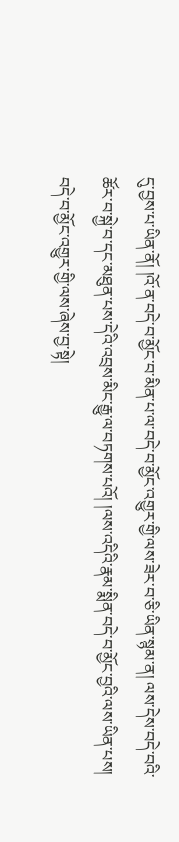དུ་བྱས་པ་ཡིན་ནོ། །འོ་ན་བདེ་བ་མྱོང་བ་མིན་པ་ལ་བདེ་བ་མྱོང་འགྱུར་གྱི་ལས་ཟེར་བ་ཅི་ཡིན་སྙམ་ན། ལས་དེས་བདེ་བའི་ཚོར་བ་སྐྱེ་བ་དང་མཐུན་པས་དེའི་འབྲས་མིང་རྒྱུ་ལ་བཏགས་པའོ། །ལས་འདིའི་རྣམ་སྨིན་བདེ་བ་མྱོང་བྱའི་ལས་ཡིན་པས། བདེ་བ་མྱོང་འགྱུར་གྱི་ལས་ཞེས་བྱ་སྟེ།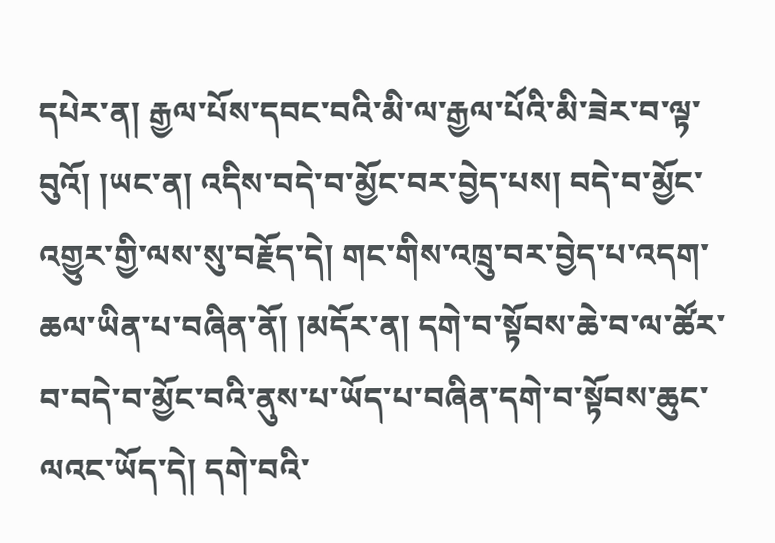དཔེར་ན། རྒྱལ་པོས་དབང་བའི་མི་ལ་རྒྱལ་པོའི་མི་ཟེར་བ་ལྟ་བུའོ། །ཡང་ན། འདིས་བདེ་བ་མྱོང་བར་བྱེད་པས། བདེ་བ་མྱོང་འགྱུར་གྱི་ལས་སུ་བརྗོད་དེ། གང་གིས་འཁྲུ་བར་བྱེད་པ་འདག་ཆལ་ཡིན་པ་བཞིན་ནོ། །མདོར་ན། དགེ་བ་སྟོབས་ཆེ་བ་ལ་ཚོར་བ་བདེ་བ་མྱོང་བའི་ནུས་པ་ཡོད་པ་བཞིན་དགེ་བ་སྟོབས་ཆུང་ལའང་ཡོད་དེ། དགེ་བའི་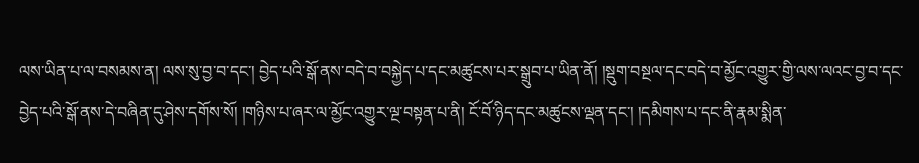ལས་ཡིན་པ་ལ་བསམས་ན། ལས་སུ་བྱ་བ་དང་། བྱེད་པའི་སྒོ་ནས་བདེ་བ་བསྐྱེད་པ་དང་མཚུངས་པར་སྒྲུབ་པ་ཡིན་ནོ། །སྡུག་བསྔལ་དང་བདེ་བ་མྱོང་འགྱུར་གྱི་ལས་ལའང་བྱ་བ་དང་བྱེད་པའི་སྒོ་ནས་དེ་བཞིན་དུ་ཤེས་དགོས་སོ། །གཉིས་པ་ཞར་ལ་མྱོང་འགྱུར་ལྔ་བསྟན་པ་ནི། ངོ་བོ་ཉིད་དང་མཚུངས་ལྡན་དང་། །དམིགས་པ་དང་ནི་རྣམ་སྨིན་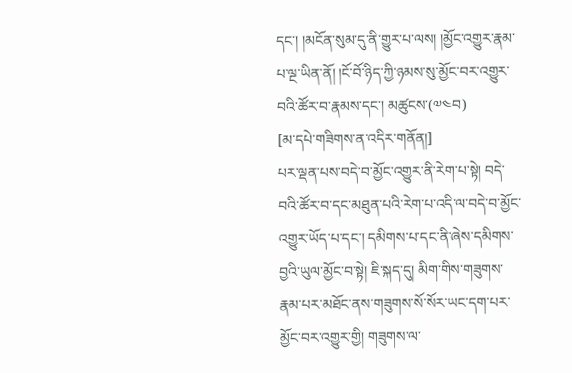དང་། །མངོན་སུམ་དུ་ནི་གྱུར་པ་ལས། །མྱོང་འགྱུར་རྣམ་པ་ལྔ་ཡིན་ནོ། །ངོ་བོ་ཉིད་ཀྱི་ཉམས་སུ་མྱོང་བར་འགྱུར་བའི་ཚོར་བ་རྣམས་དང་། མཚུངས་(༧༤བ)
[མ་དཔེ་གཟིགས་ན་འདིར་གནོན།]
པར་ལྡན་པས་བདེ་བ་མྱོང་འགྱུར་ནི་རེག་པ་སྟེ། བདེ་བའི་ཚོར་བ་དང་མཐུན་པའི་རེག་པ་འདི་ལ་བདེ་བ་མྱོང་འགྱུར་ཡོད་པ་དང་། དམིགས་པ་དང་ནི་ཞེས་དམིགས་བྱའི་ཡུལ་མྱོང་བ་སྟེ། ཇི་སྐད་དུ། མིག་གིས་གཟུགས་རྣམ་པར་མཐོང་ནས་གཟུགས་སོ་སོར་ཡང་དག་པར་མྱོང་བར་འགྱུར་གྱི། གཟུགས་ལ་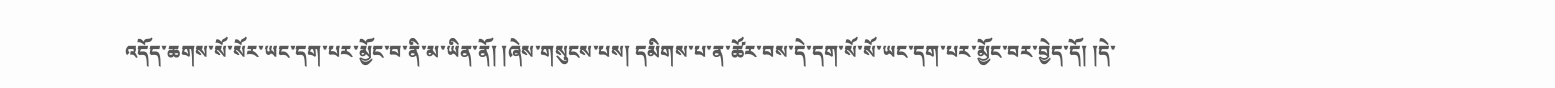འདོད་ཆགས་སོ་སོར་ཡང་དག་པར་མྱོང་བ་ནི་མ་ཡིན་ནོ། །ཞེས་གསུངས་པས། དམིགས་པ་ན་ཚོར་བས་དེ་དག་སོ་སོ་ཡང་དག་པར་མྱོང་བར་བྱེད་དོ། །དེ་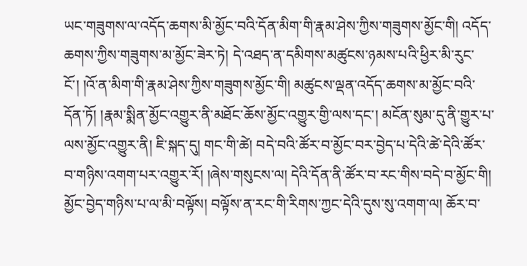ཡང་གཟུགས་ལ་འདོད་ཆགས་མི་མྱོང་བའི་དོན་མིག་གི་རྣམ་ཤེས་ཀྱིས་གཟུགས་མྱོང་གི། འདོད་ཆགས་ཀྱིས་གཟུགས་མ་མྱོང་ཟེར་ཏེ། དེ་འཐད་ན་དམིགས་མཚུངས་ཉམས་པའི་ཕྱིར་མི་རུང་ངོ་། །འོ་ན་མིག་གི་རྣམ་ཤེས་ཀྱིས་གཟུགས་མྱོང་གི། མཚུངས་ལྡན་འདོད་ཆགས་མ་མྱོང་བའི་དོན་ཏོ། །རྣམ་སྨིན་མྱོང་འགྱུར་ནི་མཐོང་ཆོས་མྱོང་འགྱུར་གྱི་ལས་དང་། མངོན་སུམ་དུ་ནི་གྱུར་པ་ལས་མྱོང་འགྱུར་ནི། ཇི་སྐད་དུ། གང་གི་ཚེ། བདེ་བའི་ཚོར་བ་མྱོང་བར་བྱེད་པ་དེའི་ཚེ་དེའི་ཚོར་བ་གཉིས་འགག་པར་འགྱུར་རོ། །ཞེས་གསུངས་ལ། དེའི་དོན་ནི་ཚོར་བ་རང་གིས་བདེ་བ་མྱོང་གི། མྱོང་བྱེད་གཉིས་པ་ལ་མི་བལྟོས། བལྟོས་ན་རང་གི་རིགས་ཀྱང་དེའི་དུས་སུ་འགག་ལ། ཆོར་བ་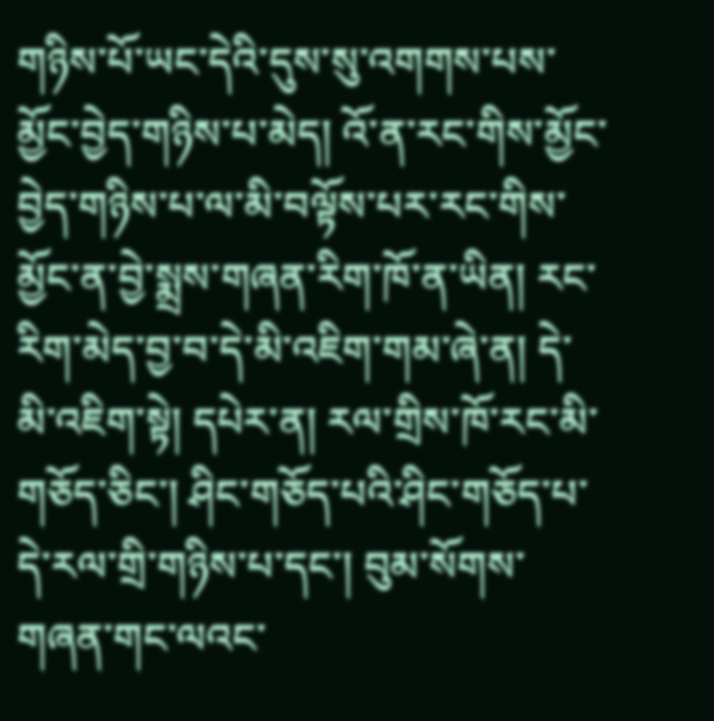གཉིས་པོ་ཡང་དེའི་དུས་སུ་འགགས་པས་མྱོང་བྱེད་གཉིས་པ་མེད། འོ་ན་རང་གིས་མྱོང་བྱེད་གཉིས་པ་ལ་མི་བལྟོས་པར་རང་གིས་མྱོང་ན་བྱེ་སྨྲས་གཞན་རིག་ཁོ་ན་ཡིན། རང་རིག་མེད་བྱ་བ་དེ་མི་འཇིག་གམ་ཞེ་ན། དེ་མི་འཇིག་སྟེ། དཔེར་ན། རལ་གྲིས་ཁོ་རང་མི་གཅོད་ཅིང་། ཤིང་གཅོད་པའི་ཤིང་གཅོད་པ་དེ་རལ་གྲི་གཉིས་པ་དང་། བུམ་སོགས་གཞན་གང་ལའང་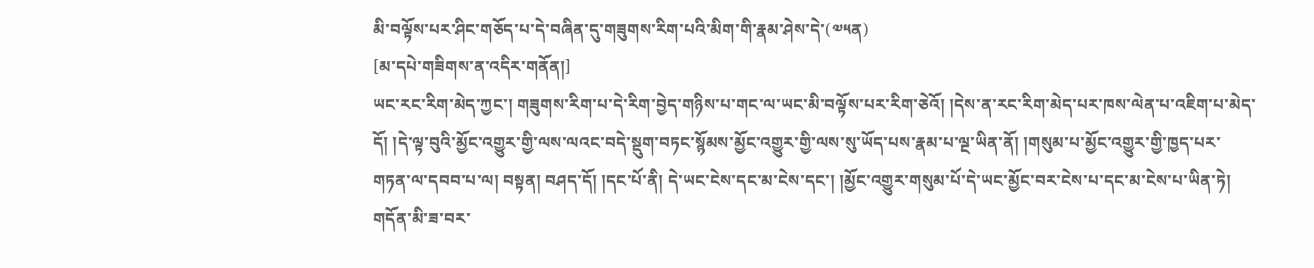མི་བལྟོས་པར་ཤིང་གཅོད་པ་དེ་བཞིན་དུ་གཟུགས་རིག་པའི་མིག་གི་རྣམ་ཤེས་དེ་(༧༥ན)
[མ་དཔེ་གཟིགས་ན་འདིར་གནོན།]
ཡང་རང་རིག་མེད་ཀྱང་། གཟུགས་རིག་པ་དེ་རིག་བྱེད་གཉིས་པ་གང་ལ་ཡང་མི་བལྟོས་པར་རིག་ཅེའོ། །དེས་ན་རང་རིག་མེད་པར་ཁས་ལེན་པ་འཇིག་པ་མེད་དོ། །དེ་ལྟ་བུའི་མྱོང་འགྱུར་གྱི་ལས་ལའང་བདེ་སྡུག་བཏང་སྙོམས་མྱོང་འགྱུར་གྱི་ལས་སུ་ཡོད་པས་རྣམ་པ་ལྔ་ཡིན་ནོ། །གསུམ་པ་མྱོང་འགྱུར་གྱི་ཁྱད་པར་གཏན་ལ་དབབ་པ་ལ། བསྟན། བཤད་དོ། །དང་པོ་ནི། དེ་ཡང་ངེས་དང་མ་ངེས་དང་། །མྱོང་འགྱུར་གསུམ་པོ་དེ་ཡང་མྱོང་བར་ངེས་པ་དང་མ་ངེས་པ་ཡིན་ཏེ། གདོན་མི་ཟ་བར་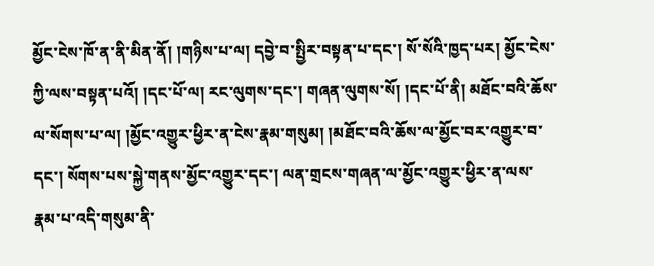མྱོང་ངེས་ཁོ་ན་ནི་མིན་ནོ། །གཉིས་པ་ལ། དབྱེ་བ་སྤྱིར་བསྟན་པ་དང་། སོ་སོའི་ཁྱད་པར། མྱོང་ངེས་ཀྱི་ལས་བསྟན་པའོ། །དང་པོ་ལ། རང་ལུགས་དང་། གཞན་ལུགས་སོ། །དང་པོ་ནི། མཐོང་བའི་ཆོས་ལ་སོགས་པ་ལ། །མྱོང་འགྱུར་ཕྱིར་ན་ངེས་རྣམ་གསུམ། །མཐོང་བའི་ཆོས་ལ་མྱོང་བར་འགྱུར་བ་དང་། སོགས་པས་སྐྱེ་གནས་མྱོང་འགྱུར་དང་། ལན་གྲངས་གཞན་ལ་མྱོང་འགྱུར་ཕྱིར་ན་ལས་རྣམ་པ་འདི་གསུམ་ནི་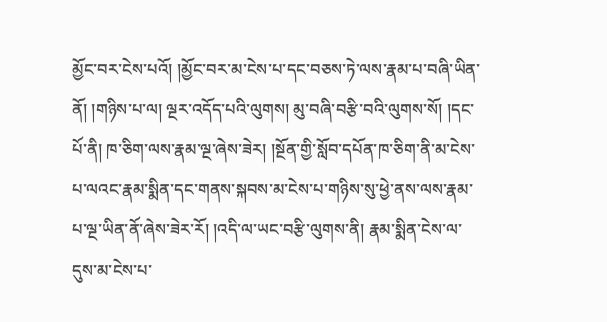མྱོང་བར་ངེས་པའོ། །མྱོང་བར་མ་ངེས་པ་དང་བཅས་ཏེ་ལས་རྣམ་པ་བཞི་ཡིན་ནོ། །གཉིས་པ་ལ། ལྔར་འདོད་པའི་ལུགས། མུ་བཞི་བརྩི་བའི་ལུགས་སོ། །དང་པོ་ནི། ཁ་ཅིག་ལས་རྣམ་ལྔ་ཞེས་ཟེར། །སྔོན་གྱི་སློབ་དཔོན་ཁ་ཅིག་ནི་མ་ངེས་པ་ལའང་རྣམ་སྨིན་དང་གནས་སྐབས་མ་ངེས་པ་གཉིས་སུ་ཕྱེ་ནས་ལས་རྣམ་པ་ལྔ་ཡིན་ནོ་ཞེས་ཟེར་རོ། །འདི་ལ་ཡང་བརྩི་ལུགས་ནི། རྣམ་སྨིན་ངེས་ལ་དུས་མ་ངེས་པ་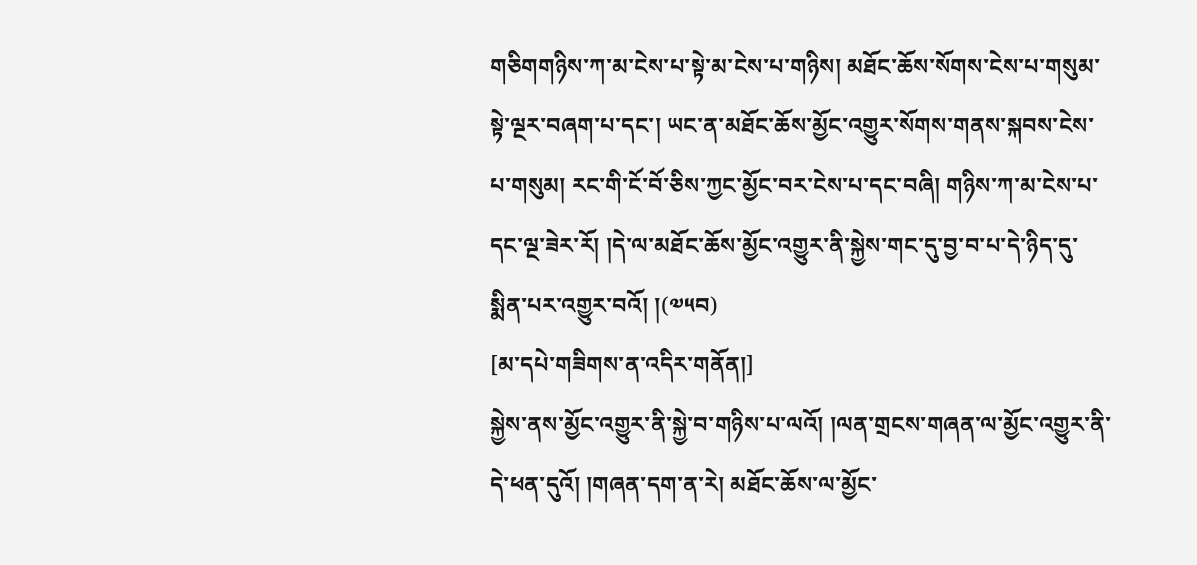གཅིགགཉིས་ཀ་མ་ངེས་པ་སྟེ་མ་ངེས་པ་གཉིས། མཐོང་ཆོས་སོགས་ངེས་པ་གསུམ་སྟེ་ལྔར་བཞག་པ་དང་། ཡང་ན་མཐོང་ཆོས་མྱོང་འགྱུར་སོགས་གནས་སྐབས་ངེས་པ་གསུམ། རང་གི་ངོ་བོ་ཅིས་ཀྱང་མྱོང་བར་ངེས་པ་དང་བཞི། གཉིས་ཀ་མ་ངེས་པ་དང་ལྔ་ཟེར་རོ། །དེ་ལ་མཐོང་ཆོས་མྱོང་འགྱུར་ནི་སྐྱེས་གང་དུ་བྱ་བ་པ་དེ་ཉིད་དུ་སྨིན་པར་འགྱུར་བའོ། །(༧༥བ)
[མ་དཔེ་གཟིགས་ན་འདིར་གནོན།]
སྐྱེས་ནས་མྱོང་འགྱུར་ནི་སྐྱེ་བ་གཉིས་པ་ལའོ། །ལན་གྲངས་གཞན་ལ་མྱོང་འགྱུར་ནི་དེ་ཕན་དུའོ། །གཞན་དག་ན་རེ། མཐོང་ཆོས་ལ་མྱོང་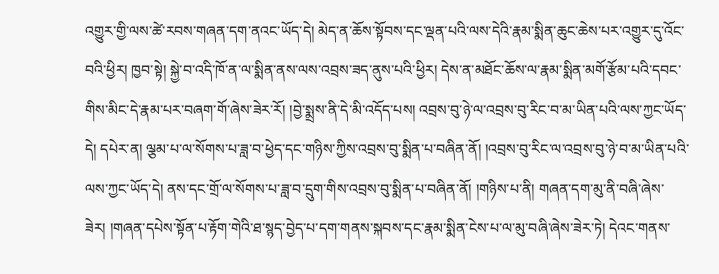འགྱུར་གྱི་ལས་ཚེ་རབས་གཞན་དག་ནའང་ཡོད་དེ། མེད་ན་ཆོས་སྟོབས་དང་ལྡན་པའི་ལས་དེའི་རྣམ་སྨིན་ཆུང་ཆེས་པར་འགྱུར་དུ་འོང་བའི་ཕྱིར། ཁྱབ་སྟེ། སྐྱེ་བ་འདི་ཁོ་ན་ལ་སྨིན་ནས་ལས་འབྲས་ཟད་ནུས་པའི་ཕྱིར། དེས་ན་མཐོང་ཆོས་ལ་རྣམ་སྨིན་མགོ་རྩོམ་པའི་དབང་གིས་མིང་དེ་རྣམ་པར་བཞག་གོ་ཞེས་ཟེར་རོ། །བྱེ་སྨྲས་ནི་དེ་མི་འདོད་པས། འབྲས་བུ་ཉེ་ལ་འབྲས་བུ་རིང་བ་མ་ཡིན་པའི་ལས་ཀྱང་ཡོད་དེ། དཔེར་ན། ལྕམ་པ་ལ་སོགས་པ་ཟླ་བ་ཕྱེད་དང་གཉིས་ཀྱིས་འབྲས་བུ་སྨིན་པ་བཞིན་ནོ། །འབྲས་བུ་རིང་ལ་འབྲས་བུ་ཉེ་བ་མ་ཡིན་པའི་ལས་ཀྱང་ཡོད་དེ། ནས་དང་གྲོ་ལ་སོགས་པ་ཟླ་བ་དྲུག་གིས་འབྲས་བུ་སྨིན་པ་བཞིན་ནོ། །གཉིས་པ་ནི། གཞན་དག་མུ་ནི་བཞི་ཞེས་ཟེར། །གཞན་དཔེས་སྟོན་པ་རྟོག་གེའི་ཐ་སྙད་བྱེད་པ་དག་གནས་སྐབས་དང་རྣམ་སྨིན་ངེས་པ་ལ་མུ་བཞི་ཞེས་ཟེར་ཏེ། དེའང་གནས་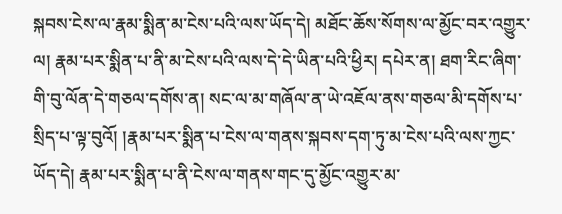སྐབས་ངེས་ལ་རྣམ་སྨིན་མ་ངེས་པའི་ལས་ཡོད་དེ། མཐོང་ཆོས་སོགས་ལ་མྱོང་བར་འགྱུར་ལ། རྣམ་པར་སྨིན་པ་ནི་མ་ངེས་པའི་ལས་དེ་དེ་ཡིན་པའི་ཕྱིར། དཔེར་ན། ཐག་རིང་ཞིག་གི་བུ་ལོན་དེ་གཅལ་དགོས་ན། སང་ལ་མ་གཞོལ་ན་ཡེ་འཇོལ་ནས་གཅལ་མི་དགོས་པ་སྲིད་པ་ལྟ་བུའོ། །རྣམ་པར་སྨིན་པ་ངེས་ལ་གནས་སྐབས་དག་ཏུ་མ་ངེས་པའི་ལས་ཀྱང་ཡོད་དེ། རྣམ་པར་སྨིན་པ་ནི་ངེས་ལ་གནས་གང་དུ་མྱོང་འགྱུར་མ་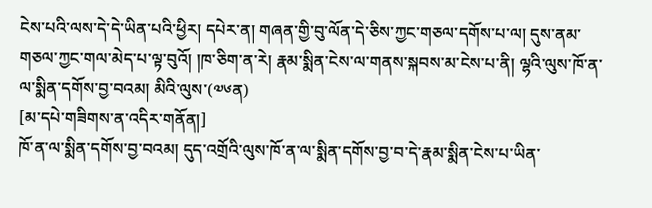ངེས་པའི་ལས་དེ་དེ་ཡིན་པའི་ཕྱིར། དཔེར་ན། གཞན་གྱི་བུ་ལོན་དེ་ཅིས་ཀྱང་གཅལ་དགོས་པ་ལ། དུས་ནམ་གཅལ་ཀྱང་གལ་མེད་པ་ལྟ་བུའོ། །ཁ་ཅིག་ན་རེ། རྣམ་སྨིན་ངེས་ལ་གནས་སྐབས་མ་ངེས་པ་ནི། ལྷའི་ལུས་ཁོ་ན་ལ་སྨིན་དགོས་བྱ་བའམ། མིའི་ལུས་(༧༦ན)
[མ་དཔེ་གཟིགས་ན་འདིར་གནོན།]
ཁོ་ན་ལ་སྨིན་དགོས་བྱ་བའམ། དུད་འགྲོའི་ལུས་ཁོ་ན་ལ་སྨིན་དགོས་བྱ་བ་དེ་རྣམ་སྨིན་ངེས་པ་ཡིན་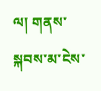ལ། གནས་སྐབས་མ་ངེས་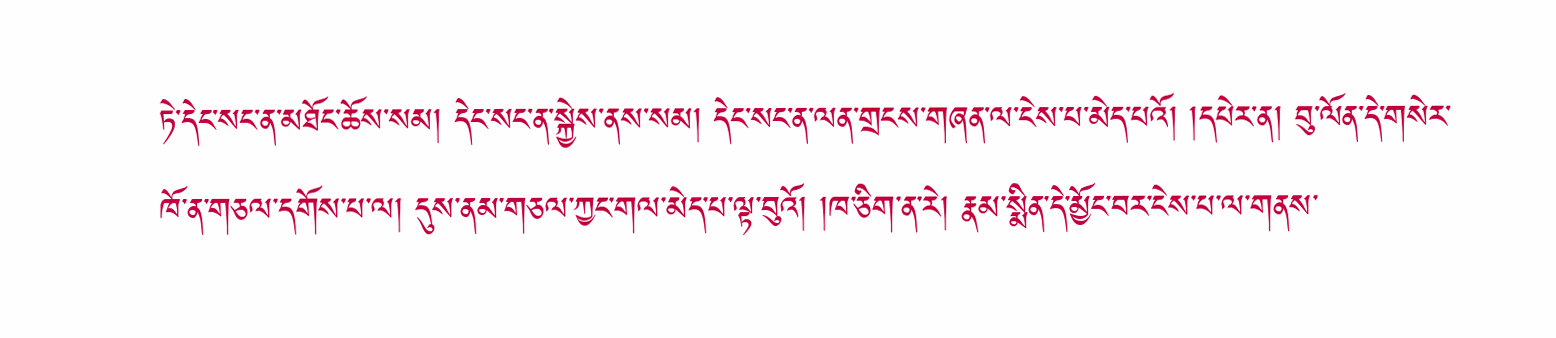ཏེ་དེང་སང་ན་མཐོང་ཆོས་སམ། དེང་སང་ན་སྐྱེས་ནས་སམ། དེང་སང་ན་ལན་གྲངས་གཞན་ལ་ངེས་པ་མེད་པའོ། །དཔེར་ན། བུ་ལོན་དེ་གསེར་ཁོ་ན་གཅལ་དགོས་པ་ལ། དུས་ནམ་གཅལ་ཀྱང་གལ་མེད་པ་ལྟ་བུའོ། །ཁ་ཅིག་ན་རེ། རྣམ་སྨིན་དེ་མྱོང་བར་ངེས་པ་ལ་གནས་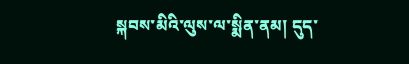སྐབས་མིའི་ལུས་ལ་སྨིན་ནམ། དུད་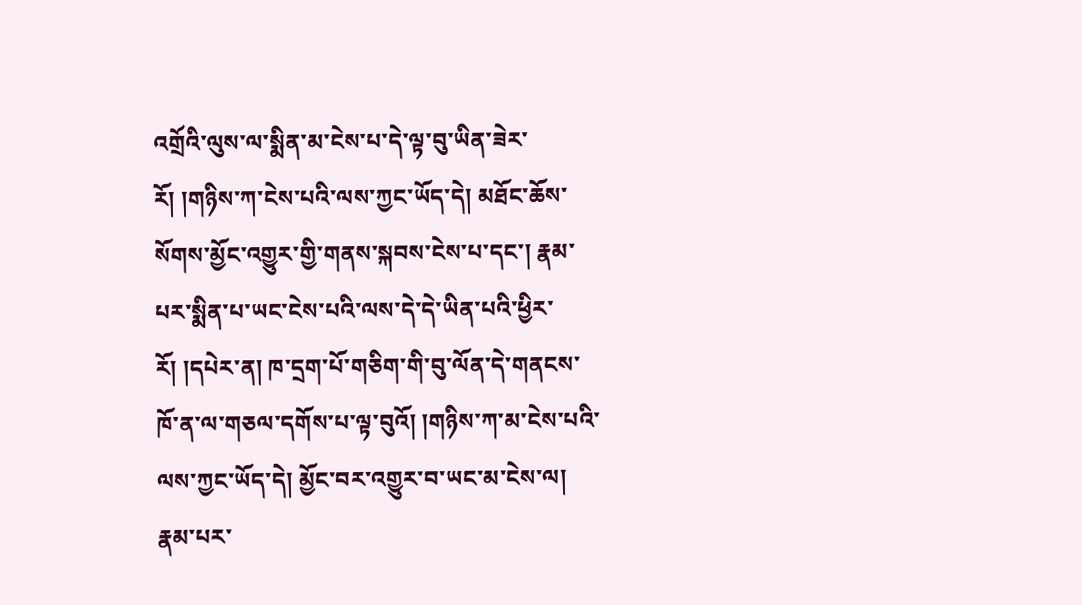འགྲོའི་ལུས་ལ་སྨིན་མ་ངེས་པ་དེ་ལྟ་བུ་ཡིན་ཟེར་རོ། །གཉིས་ཀ་ངེས་པའི་ལས་ཀྱང་ཡོད་དེ། མཐོང་ཆོས་སོགས་མྱོང་འགྱུར་གྱི་གནས་སྐབས་ངེས་པ་དང་། རྣམ་པར་སྨིན་པ་ཡང་ངེས་པའི་ལས་དེ་དེ་ཡིན་པའི་ཕྱིར་རོ། །དཔེར་ན། ཁ་དྲག་པོ་གཅིག་གི་བུ་ལོན་དེ་གནངས་ཁོ་ན་ལ་གཅལ་དགོས་པ་ལྟ་བུའོ། །གཉིས་ཀ་མ་ངེས་པའི་ལས་ཀྱང་ཡོད་དེ། མྱོང་བར་འགྱུར་བ་ཡང་མ་ངེས་ལ། རྣམ་པར་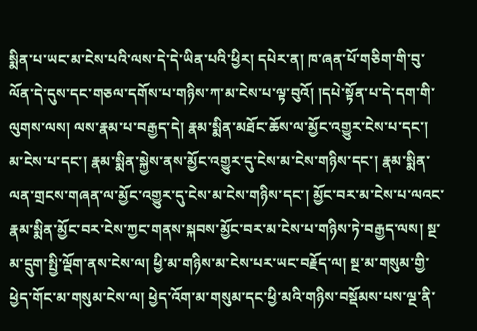སྨིན་པ་ཡང་མ་ངེས་པའི་ལས་དེ་དེ་ཡིན་པའི་ཕྱིར། དཔེར་ན། ཁ་ཞན་པོ་གཅིག་གི་བུ་ལོན་དེ་དུས་དང་གཅལ་དགོས་པ་གཉིས་ཀ་མ་ངེས་པ་ལྟ་བུའོ། །དཔེ་སྟོན་པ་དེ་དག་གི་ལུགས་ལས། ལས་རྣམ་པ་བརྒྱད་དེ། རྣམ་སྨིན་མཐོང་ཆོས་ལ་མྱོང་འགྱུར་ངེས་པ་དང་། མ་ངེས་པ་དང་། རྣམ་སྨིན་སྐྱེས་ནས་མྱོང་འགྱུར་དུ་ངེས་མ་ངེས་གཉིས་དང་། རྣམ་སྨིན་ལན་གྲངས་གཞན་ལ་མྱོང་འགྱུར་དུ་ངེས་མ་ངེས་གཉིས་དང་། མྱོང་བར་མ་ངེས་པ་ལའང་རྣམ་སྨིན་མྱོང་བར་ངེས་ཀྱང་གནས་སྐབས་མྱོང་བར་མ་ངེས་པ་གཉིས་ཏེ་བརྒྱད་ལས། སྔ་མ་དྲུག་སྤྱི་ལྡོག་ནས་ངེས་ལ། ཕྱི་མ་གཉིས་མ་ངེས་པར་ཡང་བརྗོད་ལ། སྔ་མ་གསུམ་གྱི་ཕྱེད་གོང་མ་གསུམ་ངེས་ལ། ཕྱེད་འོག་མ་གསུམ་དང་ཕྱི་མའི་གཉིས་བསྡོམས་པས་ལྔ་ནི་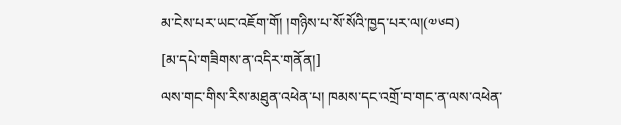མ་ངེས་པར་ཡང་འཇོག་གོ། །གཉིས་པ་སོ་སོའི་ཁྱད་པར་ལ།(༧༦བ)
[མ་དཔེ་གཟིགས་ན་འདིར་གནོན།]
ལས་གང་གིས་རིས་མཐུན་འཕེན་པ། ཁམས་དང་འགྲོ་བ་གང་ན་ལས་འཕེན་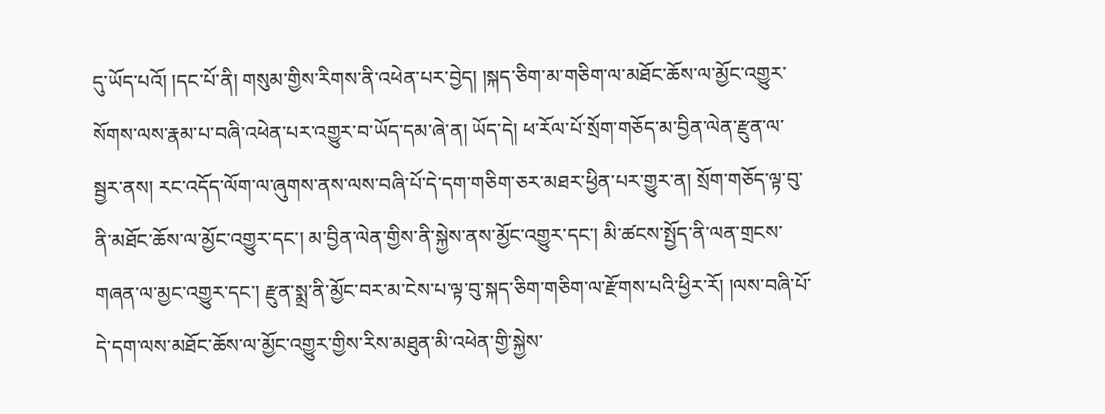དུ་ཡོད་པའོ། །དང་པོ་ནི། གསུམ་གྱིས་རིགས་ནི་འཕེན་པར་བྱེད། །སྐད་ཅིག་མ་གཅིག་ལ་མཐོང་ཆོས་ལ་མྱོང་འགྱུར་སོགས་ལས་རྣམ་པ་བཞི་འཕེན་པར་འགྱུར་བ་ཡོད་དམ་ཞེ་ན། ཡོད་དེ། ཕ་རོལ་པོ་སྲོག་གཅོད་མ་བྱིན་ལེན་རྫུན་ལ་སྦྱར་ནས། རང་འདོད་ལོག་ལ་ཞུགས་ནས་ལས་བཞི་པོ་དེ་དག་གཅིག་ཅར་མཐར་ཕྱིན་པར་གྱུར་ན། སྲོག་གཅོད་ལྟ་བུ་ནི་མཐོང་ཆོས་ལ་མྱོང་འགྱུར་དང་། མ་བྱིན་ལེན་གྱིས་ནི་སྐྱེས་ནས་མྱོང་འགྱུར་དང་། མི་ཚངས་སྤྱོད་ནི་ལན་གྲངས་གཞན་ལ་མྱང་འགྱུར་དང་། རྫུན་སྨྲ་ནི་མྱོང་བར་མ་ངེས་པ་ལྟ་བུ་སྐད་ཅིག་གཅིག་ལ་རྫོགས་པའི་ཕྱིར་རོ། །ལས་བཞི་པོ་དེ་དག་ལས་མཐོང་ཆོས་ལ་མྱོང་འགྱུར་གྱིས་རིས་མཐུན་མི་འཕེན་གྱི་སྐྱེས་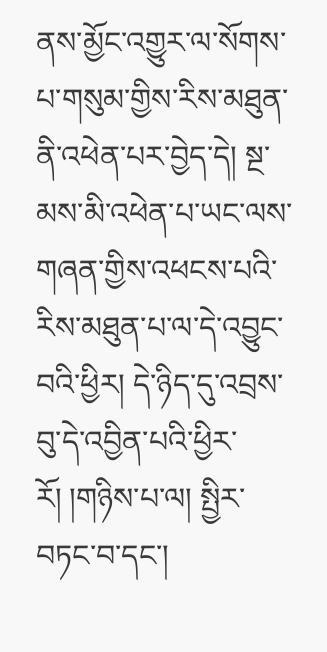ནས་མྱོང་འགྱུར་ལ་སོགས་པ་གསུམ་གྱིས་རིས་མཐུན་ནི་འཕེན་པར་བྱེད་དེ། སྔ་མས་མི་འཕེན་པ་ཡང་ལས་གཞན་གྱིས་འཕངས་པའི་རིས་མཐུན་པ་ལ་དེ་འབྱུང་བའི་ཕྱིར། དེ་ཉིད་དུ་འབྲས་བུ་དེ་འབྱིན་པའི་ཕྱིར་རོ། །གཉིས་པ་ལ། སྤྱིར་བཏང་བ་དང་།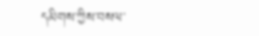དམིགས་ཀྱིས་བསལ་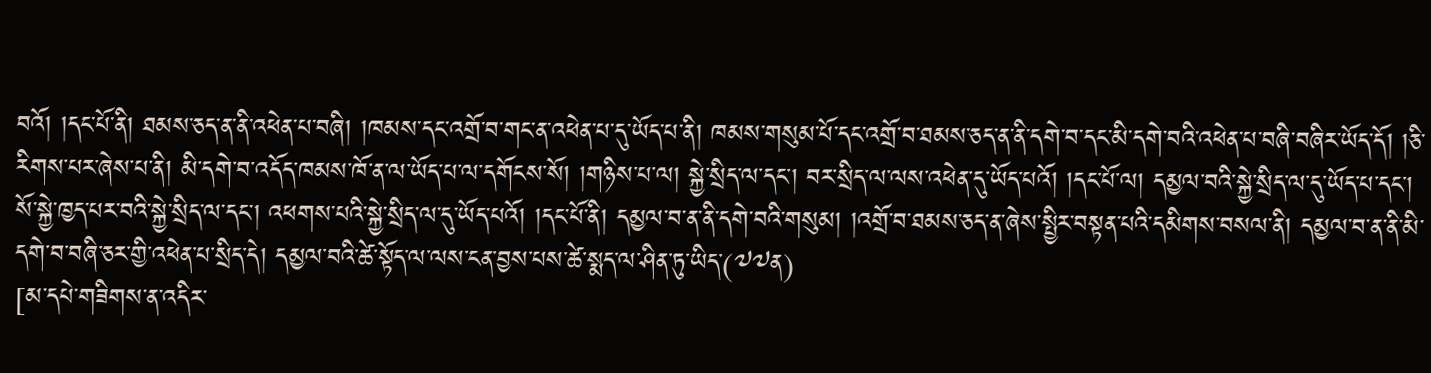བའོ། །དང་པོ་ནི། ཐམས་ཅད་ན་ནི་འཕེན་པ་བཞི། །ཁམས་དང་འགྲོ་བ་གང་ན་འཕེན་པ་དུ་ཡོད་པ་ནི། ཁམས་གསུམ་པོ་དང་འགྲོ་བ་ཐམས་ཅད་ན་ནི་དགེ་བ་དང་མི་དགེ་བའི་འཕེན་པ་བཞི་བཞིར་ཡོད་དོ། །ཅི་རིགས་པར་ཞེས་པ་ནི། མི་དགེ་བ་འདོད་ཁམས་ཁོ་ན་ལ་ཡོད་པ་ལ་དགོངས་སོ། །གཉིས་པ་ལ། སྐྱེ་སྲིད་ལ་དང་། བར་སྲིད་ལ་ལས་འཕེན་དུ་ཡོད་པའོ། །དང་པོ་ལ། དམྱལ་བའི་སྐྱེ་སྲིད་ལ་དུ་ཡོད་པ་དང་། སོ་སྐྱེ་ཁྱད་པར་བའི་སྐྱེ་སྲིད་ལ་དང་། འཕགས་པའི་སྐྱེ་སྲིད་ལ་དུ་ཡོད་པའོ། །དང་པོ་ནི། དམྱལ་བ་ན་ནི་དགེ་བའི་གསུམ། །འགྲོ་བ་ཐམས་ཅད་ན་ཞེས་སྤྱིར་བསྟན་པའི་དམིགས་བསལ་ནི། དམྱལ་བ་ན་ནི་མི་དགེ་བ་བཞི་ཅར་གྱི་འཕེན་པ་སྲིད་དེ། དམྱལ་བའི་ཚེ་སྟོད་ལ་ལས་ངན་བྱས་པས་ཚེ་སྨད་ལ་ཤིན་ཏུ་ཡིད་(༧༧ན)
[མ་དཔེ་གཟིགས་ན་འདིར་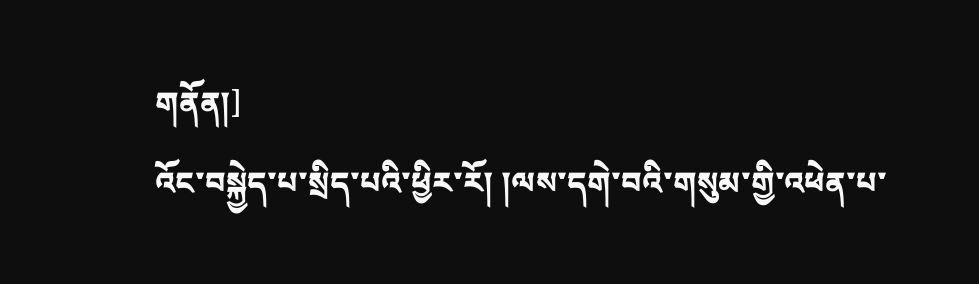གནོན།]
འོང་བསྐྱེད་པ་སྲིད་པའི་ཕྱིར་རོ། །ལས་དགེ་བའི་གསུམ་གྱི་འཕེན་པ་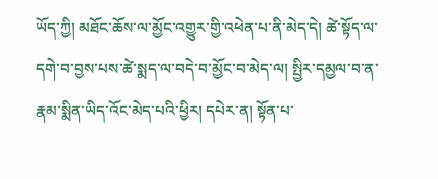ཡོད་ཀྱི། མཐོང་ཆོས་ལ་མྱོང་འགྱུར་གྱི་འཕེན་པ་ནི་མེད་དེ། ཚེ་སྟོད་ལ་དགེ་བ་བྱས་པས་ཚེ་སྨད་ལ་བདེ་བ་མྱོང་བ་མེད་ལ། སྤྱིར་དམྱལ་བ་ན་རྣམ་སྨིན་ཡིད་འོང་མེད་པའི་ཕྱིར། དཔེར་ན། སྟོན་པ་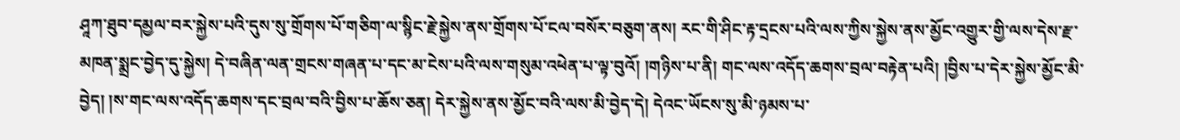ཤཱཀ་ཐུབ་དམྱལ་བར་སྐྱེས་པའི་དུས་སུ་གྲོགས་པོ་གཅིག་ལ་སྙིང་རྗེ་སྐྱེས་ནས་གྲོགས་པོ་ངལ་བསོར་བཅུག་ནས། རང་གི་ཤིང་རྟ་དྲངས་པའི་ལས་ཀྱིས་སྐྱེས་ནས་མྱོང་འགྱུར་གྱི་ལས་དེས་རྫ་མཁན་སྨྲང་བྱེད་དུ་སྐྱེས། དེ་བཞིན་ལན་གྲངས་གཞན་པ་དང་མ་ངེས་པའི་ལས་གསུམ་འཕེན་པ་ལྟ་བུའོ། །གཉིས་པ་ནི། གང་ལས་འདོད་ཆགས་བྲལ་བརྟེན་པའི། །བྱིས་པ་དེར་སྐྱེས་མྱོང་མི་བྱེད། །ས་གང་ལས་འདོད་ཆགས་དང་བྲལ་བའི་བྱིས་པ་ཆོས་ཅན། དེར་སྐྱེས་ནས་མྱོང་བའི་ལས་མི་བྱེད་དེ། དེའང་ཡོངས་སུ་མི་ཉམས་པ་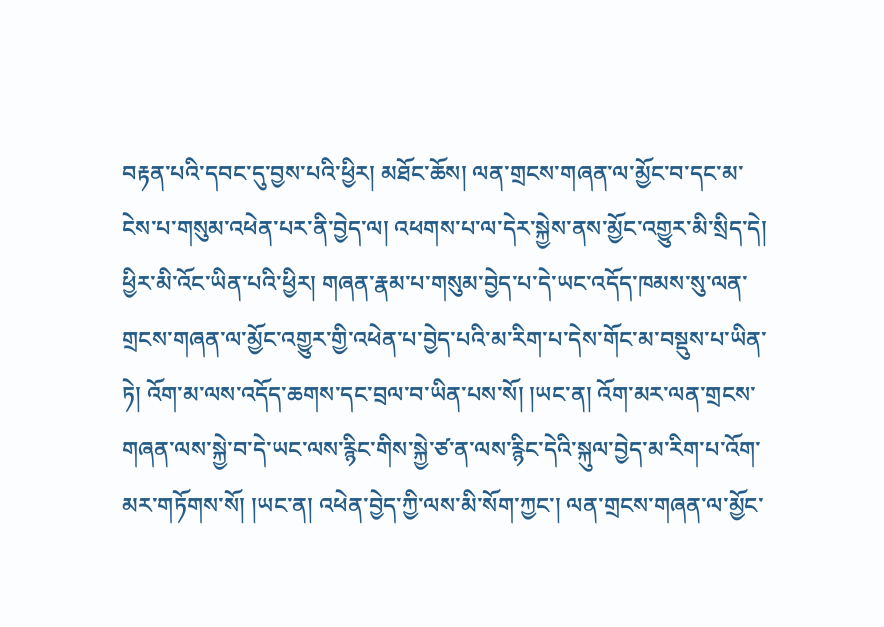བརྟན་པའི་དབང་དུ་བྱས་པའི་ཕྱིར། མཐོང་ཆོས། ལན་གྲངས་གཞན་ལ་མྱོང་བ་དང་མ་ངེས་པ་གསུམ་འཕེན་པར་ནི་བྱེད་ལ། འཕགས་པ་ལ་དེར་སྐྱེས་ནས་མྱོང་འགྱུར་མི་སྲིད་དེ། ཕྱིར་མི་འོང་ཡིན་པའི་ཕྱིར། གཞན་རྣམ་པ་གསུམ་བྱེད་པ་དེ་ཡང་འདོད་ཁམས་སུ་ལན་གྲངས་གཞན་ལ་མྱོང་འགྱུར་གྱི་འཕེན་པ་བྱེད་པའི་མ་རིག་པ་དེས་གོང་མ་བསྡུས་པ་ཡིན་ཏེ། འོག་མ་ལས་འདོད་ཆགས་དང་བྲལ་བ་ཡིན་པས་སོ། །ཡང་ན། འོག་མར་ལན་གྲངས་གཞན་ལས་སྐྱེ་བ་དེ་ཡང་ལས་རྙིང་གིས་སྐྱེ་ཙ་ན་ལས་རྙིང་དེའི་སྐུལ་བྱེད་མ་རིག་པ་འོག་མར་གཏོགས་སོ། །ཡང་ན། འཕེན་བྱེད་ཀྱི་ལས་མི་སོག་ཀྱང་། ལན་གྲངས་གཞན་ལ་མྱོང་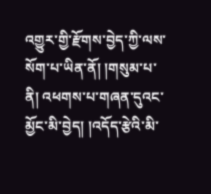འགྱུར་གྱི་རྫོགས་བྱེད་ཀྱི་ལས་སོག་པ་ཡིན་ནོ། །གསུམ་པ་ནི། འཕགས་པ་གཞན་དུའང་མྱོང་མི་བྱེད། །འདོད་རྩེའི་མི་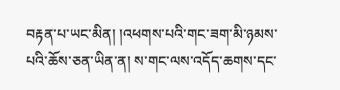བརྟན་པ་ཡང་མིན། །འཕགས་པའི་གང་ཟག་མི་ཉམས་པའི་ཆོས་ཅན་ཡིན་ན། ས་གང་ལས་འདོད་ཆགས་དང་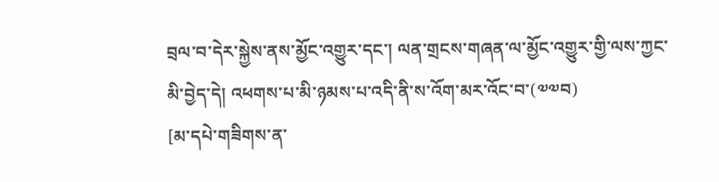བྲལ་བ་དེར་སྐྱེས་ནས་མྱོང་འགྱུར་དང་། ལན་གྲངས་གཞན་ལ་མྱོང་འགྱུར་གྱི་ལས་ཀྱང་མི་བྱེད་དེ། འཕགས་པ་མི་ཉམས་པ་འདི་ནི་ས་འོག་མར་འོང་བ་(༧༧བ)
[མ་དཔེ་གཟིགས་ན་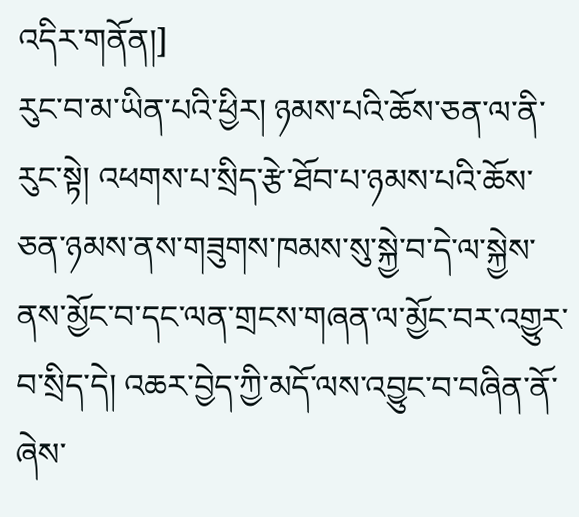འདིར་གནོན།]
རུང་བ་མ་ཡིན་པའི་ཕྱིར། ཉམས་པའི་ཆོས་ཅན་ལ་ནི་རུང་སྟེ། འཕགས་པ་སྲིད་རྩེ་ཐོབ་པ་ཉམས་པའི་ཆོས་ཅན་ཉམས་ནས་གཟུགས་ཁམས་སུ་སྐྱེ་བ་དེ་ལ་སྐྱེས་ནས་མྱོང་བ་དང་ལན་གྲངས་གཞན་ལ་མྱོང་བར་འགྱུར་བ་སྲིད་དེ། འཆར་བྱེད་ཀྱི་མདོ་ལས་འབྱུང་བ་བཞིན་ནོ་ཞེས་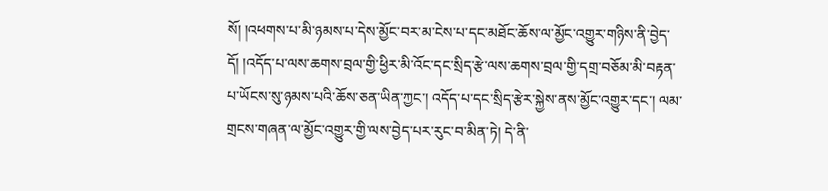སོ། །འཕགས་པ་མི་ཉམས་པ་དེས་མྱོང་བར་མ་ངེས་པ་དང་མཐོང་ཆོས་ལ་མྱོང་འགྱུར་གཉིས་ནི་བྱེད་དོ། །འདོད་པ་ལས་ཆགས་བྲལ་གྱི་ཕྱིར་མི་འོང་དང་སྲིད་རྩེ་ལས་ཆགས་བྲལ་གྱི་དགྲ་བཅོམ་མི་བརྟན་པ་ཡོངས་སུ་ཉམས་པའི་ཆོས་ཅན་ཡིན་ཀྱང་། འདོད་པ་དང་སྲིད་རྩེར་སྐྱེས་ནས་མྱོང་འགྱུར་དང་། ལམ་གྲངས་གཞན་ལ་མྱོང་འགྱུར་གྱི་ལས་བྱེད་པར་རུང་བ་མིན་ཏེ། དེ་ནི་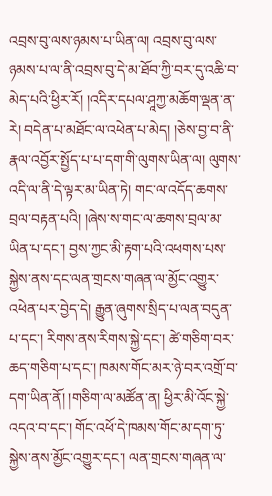འབྲས་བུ་ལས་ཉམས་པ་ཡིན་ལ། འབྲས་བུ་ལས་ཉམས་པ་ལ་ནི་འབྲས་བུ་དེ་མ་ཐོབ་ཀྱི་བར་དུ་འཆི་བ་མེད་པའི་ཕྱིར་རོ། །འདིར་དཔལ་ཤཱཀྱ་མཆོག་ལྡན་ན་རེ། བདེན་པ་མཐོང་ལ་འཕེན་པ་མེད། །ཅེས་བྱ་བ་ནི་རྣལ་འབྱོར་སྤྱོད་པ་པ་དག་གི་ལུགས་ཡིན་ལ། ལུགས་འདི་ལ་ནི་དེ་ལྟར་མ་ཡིན་ཏེ། གང་ལ་འདོད་ཆགས་བྲལ་བརྟན་པའི། །ཞེས་ས་གང་ལ་ཆགས་བྲལ་མ་ཡིན་པ་དང་། བྱས་ཀྱང་མི་རྟག་པའི་འཕགས་པས་སྐྱེས་ནས་དང་ལན་གྲངས་གཞན་ལ་མྱོང་འགྱུར་འཕེན་པར་བྱེད་དེ། རྒྱུན་ཞུགས་སྲིད་པ་ལན་བདུན་པ་དང་། རིགས་ནས་རིགས་སྐྱེ་དང་། ཚེ་གཅིག་བར་ཆད་གཅིག་པ་དང་། ཁམས་གོང་མར་ཉེ་བར་འགྲོ་བ་དག་ཡིན་ནོ། །གཅིག་ལ་མཚོན་ན། ཕྱིར་མི་འོང་སྐྱེ་འདའ་བ་དང་། གོང་འཕོ་དེ་ཁམས་གོང་མ་དག་ཏུ་སྐྱེས་ནས་མྱོང་འགྱུར་དང་། ལན་གྲངས་གཞན་ལ་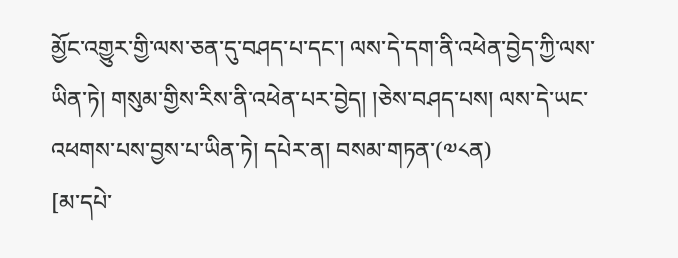མྱོང་འགྱུར་གྱི་ལས་ཅན་དུ་བཤད་པ་དང་། ལས་དེ་དག་ནི་འཕེན་བྱེད་ཀྱི་ལས་ཡིན་ཏེ། གསུམ་གྱིས་རིས་ནི་འཕེན་པར་བྱེད། །ཅེས་བཤད་པས། ལས་དེ་ཡང་འཕགས་པས་བྱས་པ་ཡིན་ཏེ། དཔེར་ན། བསམ་གཏན་(༧༨ན)
[མ་དཔེ་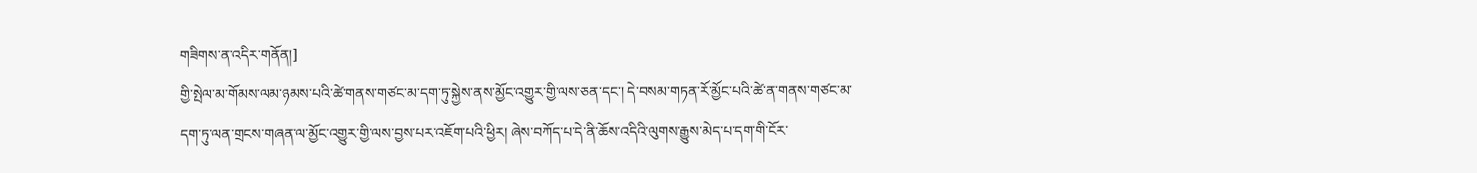གཟིགས་ན་འདིར་གནོན།]
གྱི་སྤེལ་མ་གོམས་ལམ་ཉམས་པའི་ཚེ་གནས་གཙང་མ་དག་ཏུ་སྐྱེས་ནས་མྱོང་འགྱུར་གྱི་ལས་ཅན་དང་། དེ་བསམ་གཏན་རོ་མྱོང་པའི་ཚེ་ན་གནས་གཙང་མ་དག་ཏུ་ལན་གྲངས་གཞན་ལ་མྱོང་འགྱུར་གྱི་ལས་བྱས་པར་འཇོག་པའི་ཕྱིར། ཞེས་བཀོད་པ་དེ་ནི་ཆོས་འདིའི་ལུགས་རྒྱུས་མེད་པ་དག་གི་ངོར་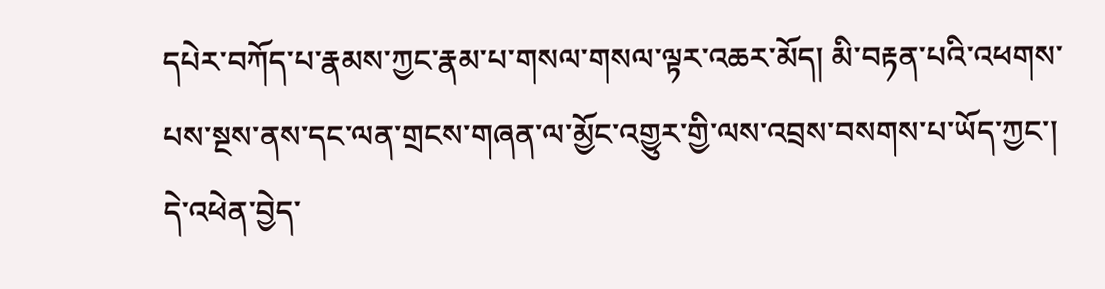དཔེར་བཀོད་པ་རྣམས་ཀྱང་རྣམ་པ་གསལ་གསལ་ལྟར་འཆར་མོད། མི་བརྟན་པའི་འཕགས་པས་སྔས་ནས་དང་ལན་གྲངས་གཞན་ལ་མྱོང་འགྱུར་གྱི་ལས་འབྲས་བསགས་པ་ཡོད་ཀྱང་། དེ་འཕེན་བྱེད་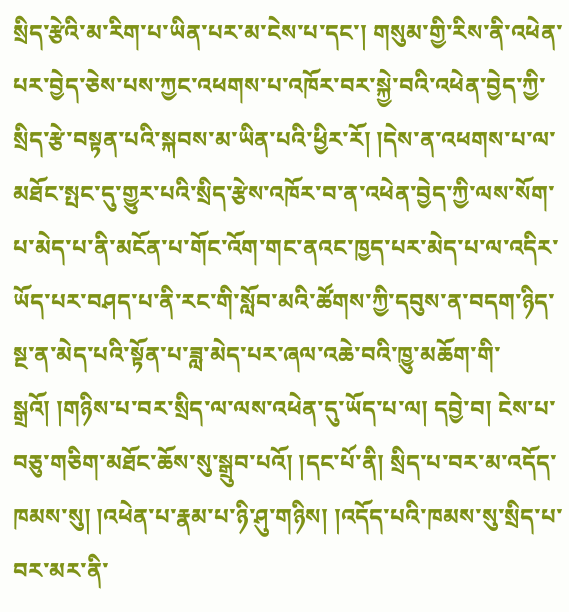སྲིད་རྩེའི་མ་རིག་པ་ཡིན་པར་མ་ངེས་པ་དང་། གསུམ་གྱི་རིས་ནི་འཕེན་པར་བྱེད་ཅེས་པས་ཀྱང་འཕགས་པ་འཁོར་བར་སྐྱེ་བའི་འཕེན་བྱེད་ཀྱི་སྲིད་རྩེ་བསྟན་པའི་སྐབས་མ་ཡིན་པའི་ཕྱིར་རོ། །དེས་ན་འཕགས་པ་ལ་མཐོང་སྤང་དུ་གྱུར་པའི་སྲིད་རྩེས་འཁོར་བ་ན་འཕེན་བྱེད་ཀྱི་ལས་སོག་པ་མེད་པ་ནི་མངོན་པ་གོང་འོག་གང་ནའང་ཁྱད་པར་མེད་པ་ལ་འདིར་ཡོད་པར་བཤད་པ་ནི་རང་གི་སློབ་མའི་ཚོགས་ཀྱི་དབུས་ན་བདག་ཉིད་སྔ་ན་མེད་པའི་སྟོན་པ་ཟླ་མེད་པར་ཞལ་འཆེ་བའི་ཁྱུ་མཆོག་གི་སྒྲའོ། །གཉིས་པ་བར་སྲིད་ལ་ལས་འཕེན་དུ་ཡོད་པ་ལ། དབྱེ་བ། ངེས་པ་བཅུ་གཅིག་མཐོང་ཆོས་སུ་སྒྲུབ་པའོ། །དང་པོ་ནི། སྲིད་པ་བར་མ་འདོད་ཁམས་སུ། །འཕེན་པ་རྣམ་པ་ཉི་ཤུ་གཉིས། །འདོད་པའི་ཁམས་སུ་སྲིད་པ་བར་མར་ནི་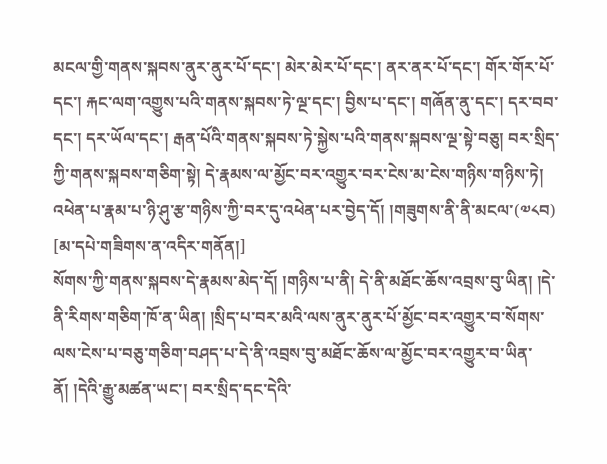མངལ་གྱི་གནས་སྐབས་ནུར་ནུར་པོ་དང་། མེར་མེར་པོ་དང་། ནར་ནར་པོ་དང་། གོར་གོར་པོ་དང་། རྐང་ལག་འགྱུས་པའི་གནས་སྐབས་ཏེ་ལྔ་དང་། བྱིས་པ་དང་། གཞོན་ནུ་དང་། དར་བབ་དང་། དར་ཡོལ་དང་། རྒན་པོའི་གནས་སྐབས་ཏེ་སྐྱེས་པའི་གནས་སྐབས་ལྔ་སྟེ་བཅུ། བར་སྲིད་ཀྱི་གནས་སྐབས་གཅིག་སྟེ། དེ་རྣམས་ལ་མྱོང་བར་འགྱུར་བར་ངེས་མ་ངེས་གཉིས་གཉིས་ཏེ། འཕེན་པ་རྣམ་པ་ཉི་ཤུ་རྩ་གཉིས་ཀྱི་བར་དུ་འཕེན་པར་བྱེད་དོ། །གཟུགས་ནི་ནི་མངལ་(༧༨བ)
[མ་དཔེ་གཟིགས་ན་འདིར་གནོན།]
སོགས་ཀྱི་གནས་སྐབས་དེ་རྣམས་མེད་དོ། །གཉིས་པ་ནི། དེ་ནི་མཐོང་ཆོས་འབྲས་བུ་ཡིན། །དེ་ནི་རིགས་གཅིག་ཁོ་ན་ཡིན། །སྲིད་པ་བར་མའི་ལས་ནུར་ནུར་པོ་མྱོང་བར་འགྱུར་བ་སོགས་ལས་ངེས་པ་བཅུ་གཅིག་བཤད་པ་དེ་ནི་འབྲས་བུ་མཐོང་ཆོས་ལ་མྱོང་བར་འགྱུར་བ་ཡིན་ནོ། །དེའི་རྒྱུ་མཚན་ཡང་། བར་སྲིད་དང་དེའི་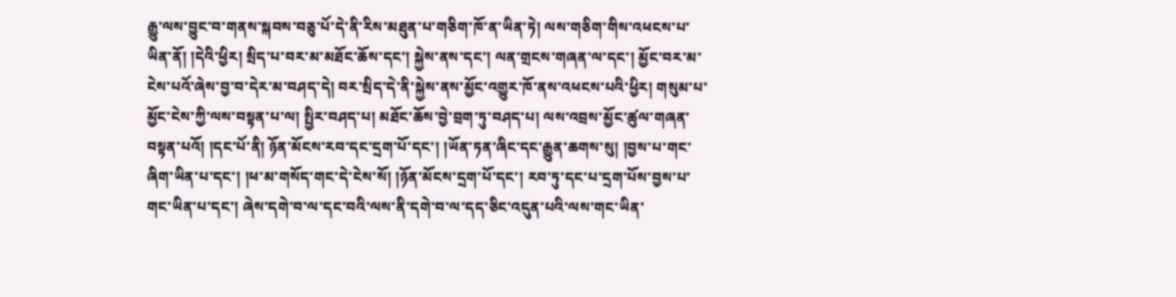རྒྱུ་ལས་བྱུང་བ་གནས་སྐབས་བཅུ་པོ་དེ་ནི་རིས་མཐུན་པ་གཅིག་ཁོ་ན་ཡིན་ཏེ། ལས་གཅིག་གིས་འཕངས་པ་ཡིན་ནོ། །དེའི་ཕྱིར། སྲིད་པ་བར་མ་མཐོང་ཆོས་དང་། སྐྱེས་ནས་དང་། ལན་གྲངས་གཞན་ལ་དང་། མྱོང་བར་མ་ངེས་པའོ་ཞེས་བྱ་བ་དེར་མ་བཤད་དེ། བར་སྲིད་དེ་ནི་སྐྱེས་ནས་མྱོང་འགྱུར་ཁོ་ནས་འཕངས་པའི་ཕྱིར། གསུམ་པ་མྱོང་ངེས་ཀྱི་ལས་བསྟན་པ་ལ། སྤྱིར་བཤད་པ། མཐོང་ཆོས་བྱེ་བྲག་ཏུ་བཤད་པ། ལས་འབྲས་མྱོང་ཚུལ་གཞན་བསྟན་པའོ། །དང་པོ་ནི། ཉོན་མོངས་རབ་དང་དྲག་པོ་དང་། །ཡོན་ཏན་ཞིང་དང་རྒྱུན་ཆགས་སུ། །བྱས་པ་གང་ཞིག་ཡིན་པ་དང་། །ཕ་མ་གསོད་གང་དེ་ངེས་སོ། །ཉོན་མོངས་དྲག་པོ་དང་། རབ་ཏུ་དང་པ་དྲག་པོས་བྱས་པ་གང་ཡིན་པ་དང་། ཞེས་དགེ་བ་ལ་དང་བའི་ལས་ནི་དགེ་བ་ལ་དད་ཅིང་འདུན་པའི་ལས་གང་ཡིན་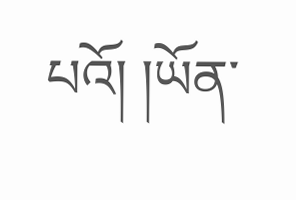པའོ། །ཡོན་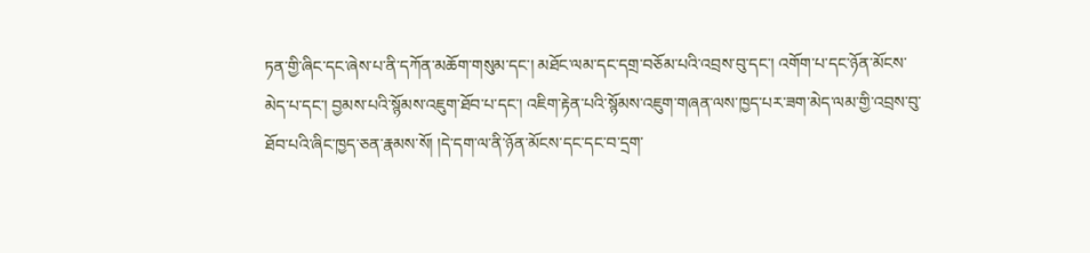ཏན་གྱི་ཞིང་དང་ཞེས་པ་ནི་དཀོན་མཆོག་གསུམ་དང་། མཐོང་ལམ་དང་དགྲ་བཅོམ་པའི་འབྲས་བུ་དང་། འགོག་པ་དང་ཉོན་མོངས་མེད་པ་དང་། བྱམས་པའི་སྙོམས་འཇུག་ཐོབ་པ་དང་། འཇིག་རྟེན་པའི་སྙོམས་འཇུག་གཞན་ལས་ཁྱད་པར་ཟག་མེད་ལམ་གྱི་འབྲས་བུ་ཐོབ་པའི་ཞིང་ཁྱད་ཅན་རྣམས་སོ། །དེ་དག་ལ་ནི་ཉོན་མོངས་དང་དང་བ་དྲག་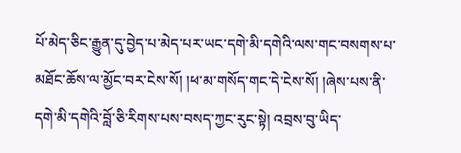པོ་མེད་ཅིང་རྒྱུན་དུ་བྱེད་པ་མེད་པར་ཡང་དགེ་མི་དགེའི་ལས་གང་བསགས་པ་མཐོང་ཆོས་ལ་མྱོང་བར་ངེས་སོ། །ཕ་མ་གསོད་གང་དེ་ངེས་སོ། །ཞེས་པས་ནི་དགེ་མི་དགེའི་བློ་ཅི་རིགས་པས་བསད་ཀྱང་རུང་སྟེ། འབྲས་བུ་ཡིད་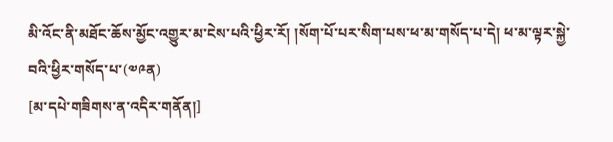མི་འོང་ནི་མཐོང་ཆོས་མྱོང་འགྱུར་མ་ངེས་པའི་ཕྱིར་རོ། །སོག་པོ་པར་སིག་པས་ཕ་མ་གསོད་པ་དེ། ཕ་མ་ལྟར་སྐྱེ་བའི་ཕྱིར་གསོད་པ་(༧༩ན)
[མ་དཔེ་གཟིགས་ན་འདིར་གནོན།]